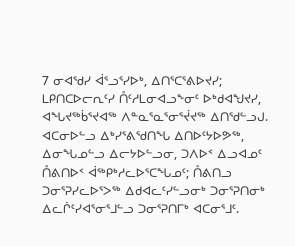7 ᓂᐊᖁᓯ ᐋᕐᓗᕐᓯᐅᒃ, ᐃᑎᕐᑕᕐᕕᐅᔪᓯ; ᒪᑭᑎᑕᐅᓕᕆᑦᓯ ᑍᑦᓱᒪᓂᐊᓗᖕᓂᑦ ᐅᒃᑯᐊᖑᔪᓯ, ᐊᖓᔪᖅᑳᕐᔪᐊᖅ ᐱᓐᓇᕐᓇᕐᓂᕐᔫᔪᖅ ᐃᑎᖁᓪᓗᒍ.
ᐊᑕᓂᐅᓪᓗ ᐃᒃᓯᕐᕕᖁᑎᖓ ᐃᑎᐅᑦᔭᐅᕗᖅ, ᐃᓂᖓᓄᓪᓗ ᐃᓕᔭᐅᓪᓗᓂ, ᑐᐱᐅᑉ ᐃᓗᐊᓄᑦ ᑍᕕᑎᐅᑉ ᐋᖅᑭᒃᓱᓚᐅᕐᑕᖓᓄᑦ; ᑍᕕᑎᓗ ᑐᓂᕐᕈᓯᓚᐅᕐᐳᖅ ᐃᑯᐊᓚᑦᓯᓪᓗᓂᒃ ᑐᓂᕐᕈᑎᓂᒃ ᐃᓚᒌᑦᓯᐊᕐᓂᕐᒧᓪᓗ ᑐᓂᕐᕈᑎᒥᒃ ᐊᑕᓂᕐᒧᑦ.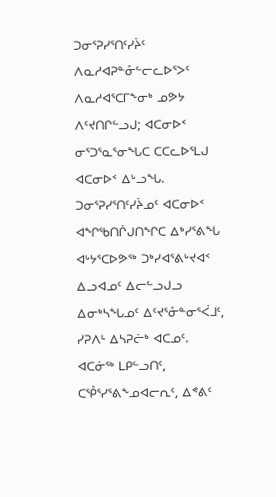ᑐᓂᕐᕈᓯᕐᑎᑦᓯᔩᑦ ᐱᓇᓱᐊᕈᓐᓁᓪᓕᓚᐅᕐᐳᑦ ᐱᓇᓱᐊᕐᑕᒥᖕᓂᒃ ᓄᕗᔭ ᐱᑦᔪᑎᒋᓪᓗᒍ; ᐊᑕᓂᐅᑉ ᓂᕐᑐᕐᓇᕐᓂᖓᑕ ᑕᑕᓚᐅᕐᒪᒍ ᐊᑕᓂᐅᑉ ᐃᒡᓗᖓ.
ᑐᓂᕐᕈᓯᕐᑎᑦᓯᔩᓄᑦ ᐊᑕᓂᐅᑉ ᐊᖏᖃᑎᒌᒍᑎᖏᑕ ᐃᒃᓯᕐᕕᖓ ᐊᒡᔭᕐᑕᐅᕗᖅ ᑐᒃᓯᐊᕐᕕᒡᔪᐊᑉ ᐃᓗᐊᓄᑦ ᐃᓕᓪᓗᒍᓗ ᐃᓂᒃᓴᖓᓄᑦ ᐃᑦᔪᕐᓁᓐᓂᕐᐹᒧᑦ, ᓯᕈᐱᒻ ᐃᓴᕈᓖᒃ ᐊᑕᓄᑦ.
ᐊᑕᓃᖅ ᒪᑭᓪᓗᑎᑦ, ᑕᕾᕐᓯᕐᕕᖕᓄᐊᓕᕆᑦ, ᐃᕝᕕᑦ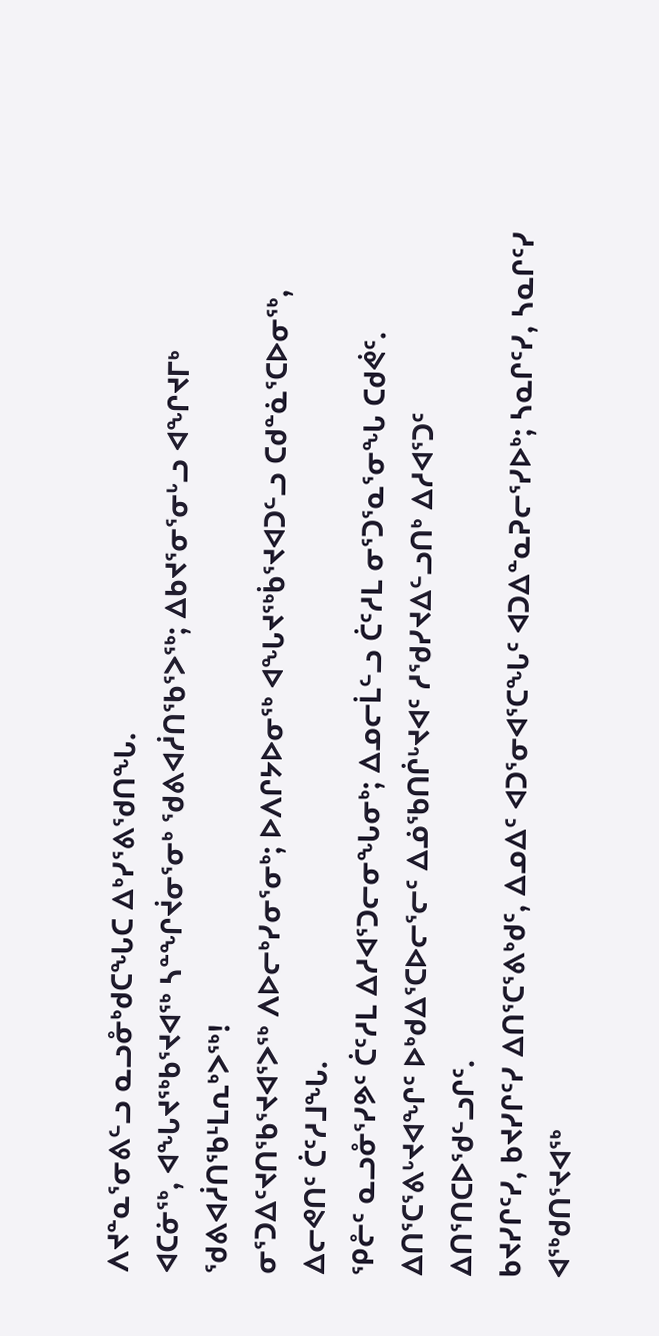ᐱᔪᓐᓇᕐᓂᕕᓪᓗ ᓇᓗᓁᒃᑯᑕᖓᑕ ᐃᒃᓯᕐᕕᖁᑎᖓ.
ᐊᑕᓃᖅ, ᐊᖓᔪᖅᑲᕐᔪᐊᖅ ᓴᓐᖏᔫᓂᕐᓂᒃ ᖁᕕᐊᓲᑎᖃᕐᐳᖅ; ᐃᑲᔪᕐᓂᕐᓂᒡᓗ ᐊᖏᔪᒥᒃ ᖁᕕᐊᓲᑎᖃᒻᒪᕆᒃᐳᖅ!
ᓂᕐᑐᐃᑦᔪᑎᖃᕐᔪᐊᕐᐳᖅ ᐱᐅᓕᒃᓯᓂᕐᓂᒃ; ᐅᐱᒋᔭᐅᓂᖅ ᐊᖓᔪᖅᑳᕐᔪᐊᑐᓪᓗ ᑕᑯᓐᓈᕐᑕᐅᓂᖅ, ᐃᓕᕙᑎᑦ ᑖᑦᓱᒧᖓ.
ᕿᓔᑦ ᓇᓗᓁᕐᓯᕗᑦ ᑖᑦᓱᒪ ᐃᓱᐊᕐᑐᓕᓂᖓᓂᒃ; ᐃᓄᓕᒫᓪᓗ ᑖᑦᓱᒪ ᓂᕐᑐᕐᓇᕐᓂᖓ ᑕᑯᕚᑦ.
ᐃᑎᕐᑕᕐᕕᒡᔪᐊᖏᑦ ᐅᒃᑯᐃᕐᑕᐅᓕᕐᓕᑦ ᐃᓅᖃᑎᒌᒡᔪᐊᑦ ᓱᖁᓯᔪᐃᓪᓗᑎᒃ ᐃᓱᐊᕐᑐᑦ ᐃᑎᕐᑎᑕᐅᖁᓪᓗᒋᑦ.
ᑲᔪᓯᒋᑦᓯ, ᑲᔪᓯᒋᑦᓯ ᐃᑎᕐᑕᕐᕕᒃᑯᑦ, ᐃᓄᐃᑦ ᐊᑐᕐᓂᐊᕐᑕᖓᑦ ᐊᑐᐃᓐᓇᕈᓕᕐᓯᐅᒃ; ᓴᓇᒋᑦᓯ, ᓴᓇᒋᑦᓯ ᐊᖅᑯᑎᕐᔪᐊᖅ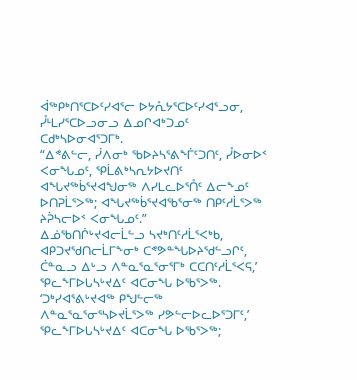ᐋᖅᑭᒃᑎᕐᑕᐅᑦᓯᐊᕐᓕ ᐅᔭᕅᔭᕐᑕᐅᑦᓯᐊᕐᓗᓂ, ᓮᒻᒪᓯᕐᑕᐅᓗᓂᓗ ᐃᓄᒋᐊᒃᑐᓄᑦ ᑕᑯᒃᓴᐅᓂᐊᕐᑐᒥᒃ.
“ᐃᕝᕕᓪᓕ, ᓰᐱᓂᒃ ᖃᐅᔨᓴᕐᕕᖕᒦᑦᑐᑎᑦ, ᓮᐅᓂᐅᑉ ᐸᓂᖓᓄᑦ, ᕿᒫᕕᒃᓴᕆᔭᐅᔪᑎᑦ ᐊᖓᔪᖅᑳᕐᔪᐊᖑᓂᖅ ᐱᓯᒪᓚᐅᕐᑍᑦ ᐃᓕᖕᓄᑦ ᐅᑎᕈᒫᕐᐳᖅ; ᐊᖓᔪᖅᑳᕐᔪᐊᖃᕐᓂᖅ ᑎᑭᑦᓱᒫᕐᐳᖅ ᔨᕉᓴᓕᐅᑉ ᐸᓂᖓᓄᑦ.”
ᐃᓅᖃᑎᒌᒡᔪᐊᓕᒫᓪᓗ ᓴᔪᒃᑎᑦᓱᒫᕐᐸᒃᑲ, ᐊᑭᑐᔪᖁᑎᓕᒫᒥᖕᓂᒃ ᑕᕝᕗᓐᖓᐅᔨᖁᓪᓗᒋᑦ, ᑖᓐᓇᓗ ᐃᒡᓗ ᐱᓐᓇᕐᓇᕐᓂᕐᒥᒃ ᑕᑕᑎᑦᓱᒫᕐᐸᕋ,’ ᕿᓚᖕᒥᐅᒐᓴᒡᔪᐃᑦ ᐊᑕᓂᖓ ᐅᖃᕐᐳᖅ.
‘ᑐᒃᓯᐊᕐᕕᒡᔪᐊᖅ ᑭᖑᓪᓕᖅ ᐱᓐᓇᕐᓇᕐᓂᕐᓴᐅᔪᒫᕐᐳᖅ ᓯᕗᓪᓕᐅᓚᐅᕐᑐᒥᑦ,’ ᕿᓚᖕᒥᐅᒐᓴᒡᔪᐃᑦ ᐊᑕᓂᖓ ᐅᖃᕐᐳᖅ;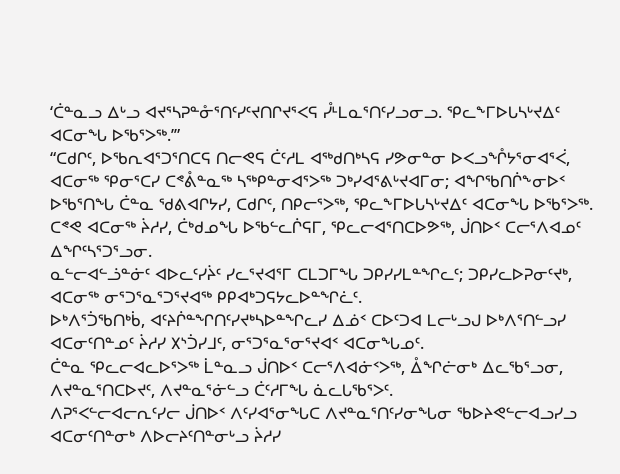‘ᑖᓐᓇᓗ ᐃᒡᓗ ᐊᔪᕐᓴᕈᓐᓁᕐᑎᑦᓯᑦᔪᑎᒋᔪᕐᐸᕋ ᓮᒻᒪᓇᕐᑎᑦᓯᓗᓂᓗ. ᕿᓚᖕᒥᐅᒐᓴᒡᔪᐃᑦ ᐊᑕᓂᖓ ᐅᖃᕐᐳᖅ.’”
“ᑕᑯᒋᑦ, ᐅᖃᕆᐊᕐᑐᕐᑎᑕᕋ ᑎᓕᕙᕋ ᑖᑦᓱᒪ ᐊᖅᑯᑎᒃᓴᕋ ᓯᕗᓂᓐᓂ ᐅᐸᓗᖎᔭᕐᓂᐊᕐᐹ, ᐊᑕᓂᖅ ᕿᓂᕐᑕᓯ ᑕᕝᕔᓐᓇᖅ ᓴᖅᑭᓐᓂᐊᕐᐳᖅ ᑐᒃᓯᐊᕐᕕᒡᔪᐊᒥᓂ; ᐊᖏᖃᑎᒌᖕᓂᐅᑉ ᐅᖃᕐᑎᖓ ᑖᓐᓇ ᖁᕕᐊᒋᔭᓯ, ᑕᑯᒋᑦ, ᑎᑭᓕᕐᐳᖅ, ᕿᓚᖕᒥᐅᒐᓴᒡᔪᐃᑦ ᐊᑕᓂᖓ ᐅᖃᕐᐳᖅ.
ᑕᕝᕙ ᐊᑕᓂᖅ ᔩᓱᓯ, ᑖᒃᑯᓄᖓ ᐅᖃᓪᓚᒌᕋᒥ, ᕿᓚᓕᐊᕐᑎᑕᐅᕗᖅ, ᒎᑎᐅᑉ ᑕᓕᕐᐱᐊᓄᑦ ᐃᖏᑦᓴᕐᑐᕐᓗᓂ.
ᓇᓪᓕᐊᓪᓘᓐᓃᑦ ᐊᐅᓚᑦᓯᔩᑦ ᓯᓚᕐᔪᐊᕐᒥ ᑕᒪᑐᒥᖓ ᑐᑭᓯᓯᒪᓐᖏᓚᑦ; ᑐᑭᓯᓚᐅᕈᓂᑦᔪᒃ, ᐊᑕᓂᖅ ᓂᕐᑐᕐᓇᕐᑐᕐᔪᐊᖅ ᑭᑭᐊᒃᑐᕋᔭᓚᐅᓐᖏᓛᑦ.
ᐅᒃᐱᕐᑑᖃᑎᒃᑳ, ᐊᑦᔨᒌᓐᖏᑎᑦᓯᔪᒃᓴᐅᓐᖏᓚᓯ ᐃᓅᑉ ᑕᐅᑦᑐᐊ ᒪᓕᒡᓗᒍ ᐅᒃᐱᕐᑎᓪᓗᓯ ᐊᑕᓂᑦᑎᓐᓄᑦ ᔩᓱᓯ ᙭ᔅᑑᓯᒧᑦ, ᓂᕐᑐᕐᓇᕐᓂᕐᔪᐊᑉ ᐊᑕᓂᖓᓄᑦ.
ᑖᓐᓇ ᕿᓚᓕᐊᓚᐅᕐᐳᖅ ᒫᓐᓇᓗ ᒎᑎᐅᑉ ᑕᓕᕐᐱᐊᓃᑉᐳᖅ, ᐂᖏᓖᓂᒃ ᐃᓚᖃᕐᓗᓂ, ᐱᔪᓐᓇᕐᑎᑕᐅᔪᑦ, ᐱᔪᓐᓇᕐᓃᓪᓗ ᑖᑦᓱᒥᖓ ᓈᓚᒐᖃᕐᐳᑦ.
ᐱᕈᕐᐸᓪᓕᐊᓕᕆᑦᓯᓕ ᒎᑎᐅᑉ ᐱᑦᓯᐊᕐᓂᖓᑕ ᐱᔪᓐᓇᕐᑎᑦᓯᓂᖓᓂ ᖃᐅᔨᕙᓪᓕᐊᓗᓯᓗ ᐊᑕᓂᑦᑎᓐᓂᒃ ᐱᐅᓕᔨᑦᑎᓐᓂᒡᓗ ᔩᓱᓯ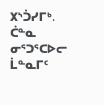᙭ᔅᑑᓯᒥᒃ. ᑖᓐᓇ ᓂᕐᑐᕐᑕᐅᓕ ᒫᓐᓇᒥᑦ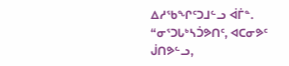ᐃᓱᖃᖏᑦᑐᒧᓪᓗ ᐋᒦᓐ.
“ᓂᕐᑐᒐᒃᓴᑑᕗᑎᑦ, ᐊᑕᓂᕗᑦ ᒎᑎᕗᓪᓗ,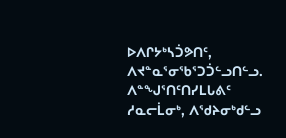ᐅᐱᒋᔭᒃᓴᑑᕗᑎᑦ, ᐱᔪᓐᓇᕐᓂᖃᕐᑐᑑᓪᓗᑎᓪᓗ. ᐱᓐᖑᕐᑎᑦᑎᓯᒪᒐᕕᑦ ᓱᓇᓕᒫᓂᒃ, ᐱᖁᔨᓂᒃᑯᓪᓗ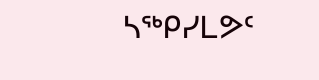ᓴᖅᑭᓯᒪᕗᑦ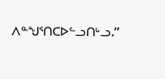ᐱᓐᖑᕐᑎᑕᐅᓪᓗᑎᒡᓗ.”